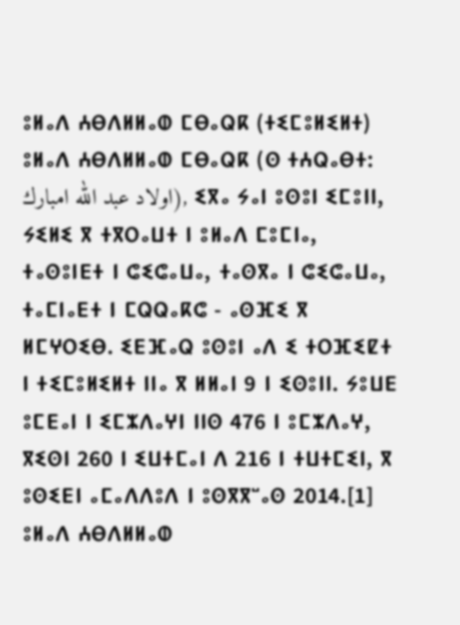ⵓⵍⴰⴷ ⵄⴱⴷⵍⵍⴰⵀ ⵎⴱⴰⵕⴽ (ⵜⵉⵎⵓⵍⵉⵍⵜ)
ⵓⵍⴰⴷ ⵄⴱⴷⵍⵍⴰⵀ ⵎⴱⴰⵕⴽ (ⵙ ⵜⵄⵕⴰⴱⵜ: اولاد عبد الله امبارك), ⵉⴳⴰ ⵢⴰⵏ ⵓⵙⵓⵏ ⵉⵎⵓⵏⵏ, ⵢⵉⵍⵉ ⴳ ⵜⴳⵔⴰⵡⵜ ⵏ ⵓⵍⴰⴷ ⵎⵓⵎⵏⴰ, ⵜⴰⵙⵓⵏⴹⵜ ⵏ ⵛⵉⵛⴰⵡⴰ, ⵜⴰⵙⴳⴰ ⵏ ⵛⵉⵛⴰⵡⴰ, ⵜⴰⵎⵏⴰⴹⵜ ⵏ ⵎⵕⵕⴰⴽⵛ - ⴰⵙⴼⵉ ⴳ ⵍⵎⵖⵔⵉⴱ. ⵉⴹⴼⴰⵕ ⵓⵙⵓⵏ ⴰⴷ ⵉ ⵜⵔⴼⵉⵇⵜ ⵏ ⵜⵉⵎⵓⵍⵉⵍⵜ ⵏⵏⴰ ⴳ ⵍⵍⴰⵏ 9 ⵏ ⵉⵙⵓⵏⵏ. ⵢⵓⵡⴹ ⵓⵎⴹⴰⵏ ⵏ ⵉⵎⵣⴷⴰⵖⵏ ⵏⵏⵙ 476 ⵏ ⵓⵎⵣⴷⴰⵖ, ⴳⵉⵙⵏ 260 ⵏ ⵉⵡⵜⵎⴰⵏ ⴷ 216 ⵏ ⵜⵡⵜⵎⵉⵏ, ⴳ ⵓⵙⵉⴹⵏ ⴰⵎⴰⴷⴷⵓⴷ ⵏ ⵓⵙⴳⴳⵯⴰⵙ 2014.[1]
ⵓⵍⴰⴷ ⵄⴱⴷⵍⵍⴰⵀ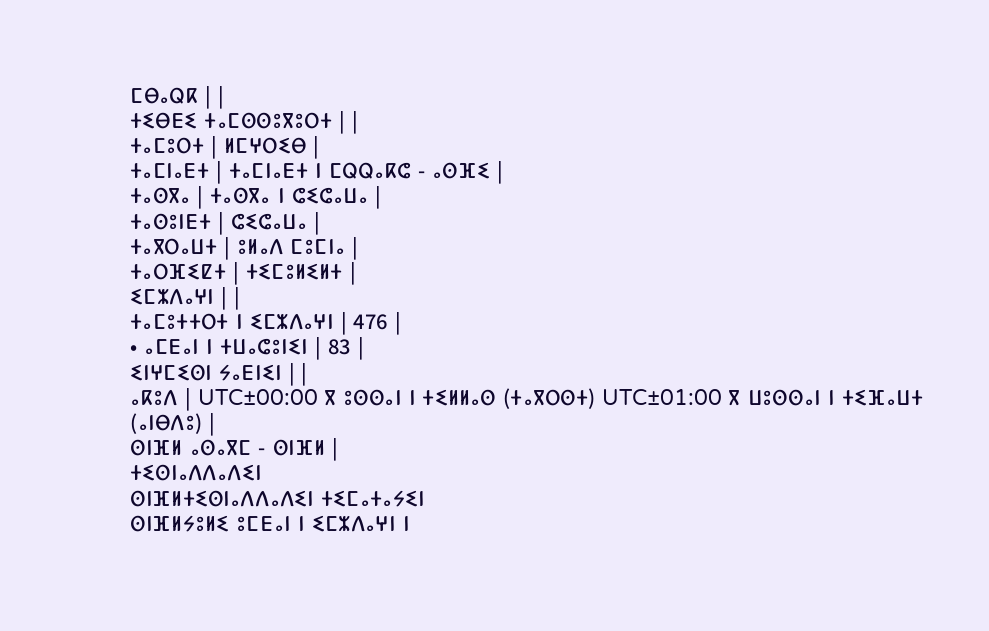ⵎⴱⴰⵕⴽ | |
ⵜⵉⴱⴹⵉ ⵜⴰⵎⵙⵙⵓⴳⵓⵔⵜ | |
ⵜⴰⵎⵓⵔⵜ | ⵍⵎⵖⵔⵉⴱ |
ⵜⴰⵎⵏⴰⴹⵜ | ⵜⴰⵎⵏⴰⴹⵜ ⵏ ⵎⵕⵕⴰⴽⵛ - ⴰⵙⴼⵉ |
ⵜⴰⵙⴳⴰ | ⵜⴰⵙⴳⴰ ⵏ ⵛⵉⵛⴰⵡⴰ |
ⵜⴰⵙⵓⵏⴹⵜ | ⵛⵉⵛⴰⵡⴰ |
ⵜⴰⴳⵔⴰⵡⵜ | ⵓⵍⴰⴷ ⵎⵓⵎⵏⴰ |
ⵜⴰⵔⴼⵉⵇⵜ | ⵜⵉⵎⵓⵍⵉⵍⵜ |
ⵉⵎⵣⴷⴰⵖⵏ | |
ⵜⴰⵎⵓⵜⵜⵔⵜ ⵏ ⵉⵎⵣⴷⴰⵖⵏ | 476 |
• ⴰⵎⴹⴰⵏ ⵏ ⵜⵡⴰⵛⵓⵏⵉⵏ | 83 |
ⵉⵏⵖⵎⵉⵙⵏ ⵢⴰⴹⵏⵉⵏ | |
ⴰⴽⵓⴷ | UTC±00:00 ⴳ ⵓⵙⵙⴰⵏ ⵏ ⵜⵉⵍⵍⴰⵙ (ⵜⴰⴳⵔⵙⵜ) UTC±01:00 ⴳ ⵡⵓⵙⵙⴰⵏ ⵏ ⵜⵉⴼⴰⵡⵜ (ⴰⵏⴱⴷⵓ) |
ⵙⵏⴼⵍ ⴰⵙⴰⴳⵎ - ⵙⵏⴼⵍ |
ⵜⵉⵙⵏⴰⴷⴷⴰⴷⵉⵏ
ⵙⵏⴼⵍⵜⵉⵙⵏⴰⴷⴷⴰⴷⵉⵏ ⵜⵉⵎⴰⵜⴰⵢⵉⵏ
ⵙⵏⴼⵍⵢⵓⵍⵉ ⵓⵎⴹⴰⵏ ⵏ ⵉⵎⵣⴷⴰⵖⵏ ⵏ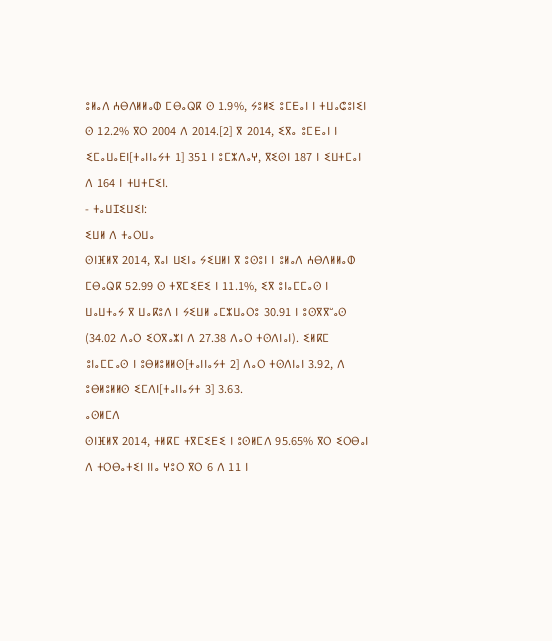ⵓⵍⴰⴷ ⵄⴱⴷⵍⵍⴰⵀ ⵎⴱⴰⵕⴽ ⵙ 1.9%, ⵢⵓⵍⵉ ⵓⵎⴹⴰⵏ ⵏ ⵜⵡⴰⵛⵓⵏⵉⵏ ⵙ 12.2% ⴳⵔ 2004 ⴷ 2014.[2] ⴳ 2014, ⵉⴳⴰ ⵓⵎⴹⴰⵏ ⵏ ⵉⵎⴰⵡⴰⴹⵏ[ⵜⴰⵏⵏⴰⵢⵜ 1] 351 ⵏ ⵓⵎⵣⴷⴰⵖ, ⴳⵉⵙⵏ 187 ⵏ ⵉⵡⵜⵎⴰⵏ ⴷ 164 ⵏ ⵜⵡⵜⵎⵉⵏ.
- ⵜⴰⵡⵊⵉⵡⵉⵏ:
ⵉⵡⵍ ⴷ ⵜⴰⵔⵡⴰ
ⵙⵏⴼⵍⴳ 2014, ⴳⴰⵏ ⵡⵉⵏⴰ ⵢⵉⵡⵍⵏ ⴳ ⵓⵙⵓⵏ ⵏ ⵓⵍⴰⴷ ⵄⴱⴷⵍⵍⴰⵀ ⵎⴱⴰⵕⴽ 52.99 ⵙ ⵜⴳⵎⵉⴹⵉ ⵏ 11.1%, ⵉⴳ ⵓⵏⴰⵎⵎⴰⵙ ⵏ ⵡⴰⵡⵜⴰⵢ ⴳ ⵡⴰⴽⵓⴷ ⵏ ⵢⵉⵡⵍ ⴰⵎⵣⵡⴰⵔⵓ 30.91 ⵏ ⵓⵙⴳⴳⵯⴰⵙ (34.02 ⴷⴰⵔ ⵉⵔⴳⴰⵣⵏ ⴷ 27.38 ⴷⴰⵔ ⵜⵙⴷⵏⴰⵏ). ⵉⵍⴽⵎ ⵓⵏⴰⵎⵎⴰⵙ ⵏ ⵓⴱⵍⵓⵍⵍⵙ[ⵜⴰⵏⵏⴰⵢⵜ 2] ⴷⴰⵔ ⵜⵙⴷⵏⴰⵏ 3.92, ⴷ ⵓⴱⵍⵓⵍⵍⵙ ⵉⵎⴷⵏ[ⵜⴰⵏⵏⴰⵢⵜ 3] 3.63.
ⴰⵙⵍⵎⴷ
ⵙⵏⴼⵍⴳ 2014, ⵜⵍⴽⵎ ⵜⴳⵎⵉⴹⵉ ⵏ ⵓⵙⵍⵎⴷ 95.65% ⴳⵔ ⵉⵔⴱⴰⵏ ⴷ ⵜⵔⴱⴰⵜⵉⵏ ⵏⵏⴰ ⵖⵓⵔ ⴳⵔ 6 ⴷ 11 ⵏ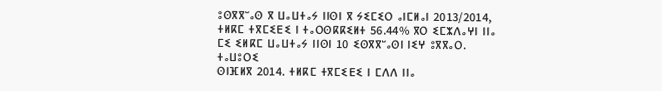ⵓⵙⴳⴳⵯⴰⵙ ⴳ ⵡⴰⵡⵜⴰⵢ ⵏⵏⵙⵏ ⴳ ⵢⵉⵎⵉⵔ ⴰⵏⵎⵍⴰⵏ 2013/2014, ⵜⵍⴽⵎ ⵜⴳⵎⵉⴹⵉ ⵏ ⵜⴰⵔⵙⴽⴽⵉⵍⵜ 56.44% ⴳⵔ ⵉⵎⵣⴷⴰⵖⵏ ⵏⵏⴰ ⵎⵉ ⵉⵍⴽⵎ ⵡⴰⵡⵜⴰⵢ ⵏⵏⵙⵏ 10 ⵉⵙⴳⴳⵯⴰⵙⵏ ⵏⵉⵖ ⵓⴳⴳⴰⵔ.
ⵜⴰⵡⵓⵔⵉ
ⵙⵏⴼⵍⴳ 2014. ⵜⵍⴽⵎ ⵜⴳⵎⵉⴹⵉ ⵏ ⵎⴷⴷ ⵏⵏⴰ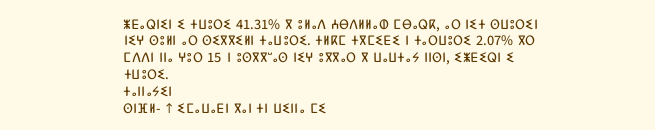ⵥⴹⴰⵕⵏⵉⵏ ⵉ ⵜⵡⵓⵔⵉ 41.31% ⴳ ⵓⵍⴰⴷ ⵄⴱⴷⵍⵍⴰⵀ ⵎⴱⴰⵕⴽ, ⴰⵔ ⵏⵉⵜ ⵙⵡⵓⵔⵉⵏ ⵏⵉⵖ ⵙⵓⵍⵏ ⴰⵔ ⵙⵉⴳⴳⵉⵍⵏ ⵜⴰⵡⵓⵔⵉ. ⵜⵍⴽⵎ ⵜⴳⵎⵉⴹⵉ ⵏ ⵜⴰⵔⵡⵓⵔⵉ 2.07% ⴳⵔ ⵎⴷⴷⵏ ⵏⵏⴰ ⵖⵓⵔ 15 ⵏ ⵓⵙⴳⴳⵯⴰⵙ ⵏⵉⵖ ⵓⴳⴳⴰⵔ ⴳ ⵡⴰⵡⵜⴰⵢ ⵏⵏⵙⵏ, ⵉⵥⴹⵉⵕⵏ ⵉ ⵜⵡⵓⵔⵉ.
ⵜⴰⵏⵏⴰⵢⵉⵏ
ⵙⵏⴼⵍ- ↑ ⵉⵎⴰⵡⴰⴹⵏ ⴳⴰⵏ ⵜⵏ ⵡⵉⵏⵏⴰ ⵎⵉ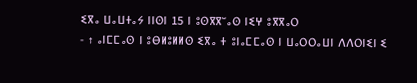ⵉⴳⴰ ⵡⴰⵡⵜⴰⵢ ⵏⵏⵙⵏ 15 ⵏ ⵓⵙⴳⴳⵯⴰⵙ ⵏⵉⵖ ⵓⴳⴳⴰⵔ
- ↑ ⴰⵏⵎⵎⴰⵙ ⵏ ⵓⴱⵍⵓⵍⵍⵙ ⵉⴳⴰ ⵜ ⵓⵏⴰⵎⵎⴰⵙ ⵏ ⵡⴰⵔⵔⴰⵡⵏ ⴷⴷⵔⵏⵉⵏ ⵉ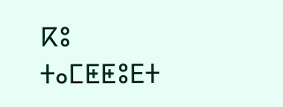ⴽⵓ ⵜⴰⵎⵟⵟⵓⴹⵜ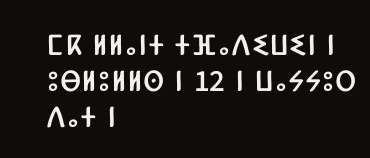ⵎⴽ ⵍⵍⴰⵏⵜ ⵜⴼⴰⴷⵉⵡⵉⵏ ⵏ ⵓⴱⵍⵓⵍⵍⵙ ⵏ 12 ⵏ ⵡⴰⵢⵢⵓⵔ ⴷⴰⵜ ⵏ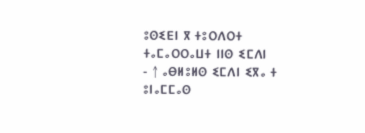ⵓⵙⵉⴹⵏ ⴳ ⵜⵓⵔⴷⵔⵜ ⵜⴰⵎⴰⵔⵔⴰⵡⵜ ⵏⵏⵙ ⵉⵎⴷⵏ
- ↑ ⴰⴱⵍⵓⵍⵙ ⵉⵎⴷⵏ ⵉⴳⴰ ⵜ ⵓⵏⴰⵎⵎⴰⵙ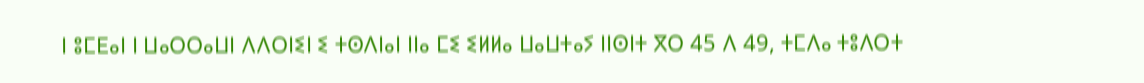ⵏ ⵓⵎⴹⴰⵏ ⵏ ⵡⴰⵔⵔⴰⵡⵏ ⴷⴷⵔⵏⵉⵏ ⵉ ⵜⵙⴷⵏⴰⵏ ⵏⵏⴰ ⵎⵉ ⵉⵍⵍⴰ ⵡⴰⵡⵜⴰⵢ ⵏⵏⵙⵏⵜ ⴳⵔ 45 ⴷ 49, ⵜⵎⴷⴰ ⵜⵓⴷⵔⵜ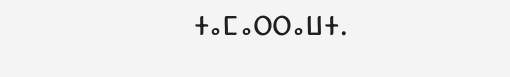ⵜⴰⵎⴰⵔⵔⴰⵡⵜ.